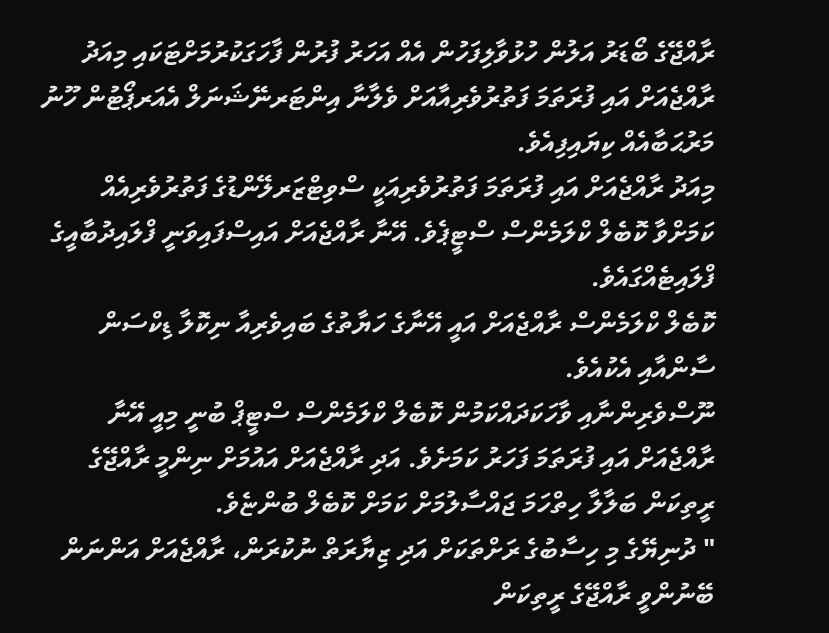ރާއްޖޭގެ ބޯޑަރު އަލުން ހުޅުވާލިފަހުން އެއް އަހަރު ފުރުން ފާހަގަކުރުމަށްޓަކައި މިއަދު ރާއްޖެއަށް އައި ފުރަތަމަ ފަތުރުވެރިއާއަށް ވެލާނާ އިންޓަރނޭޝަނަލް އެއަރޕޯޓުން ހޫނު މަރުޙަބާއެއް ކިޔައިފިއެވެ.
މިއަދު ރާއްޖެއަށް އައި ފުރަތަމަ ފަތުރުވެރިއަކީ ސްވިޓްޒަރލޭންޑުގެ ފަތުރުވެރިއެއް ކަމަށްވާ ކޮބެލް ކްލަމެންސް ސްޓީޕެވެ. އޭނާ ރާއްޖެއަށް އައިސްފައިވަނީ ފްލައިދުބާއީގެ ފްލައިޓެއްގައެވެ.
ކޮބެލް ކްލަމެންސް ރާއްޖެއަށް އައީ އޭނާގެ ހަޔާތުގެ ބައިވެރިއާ ނިކޮލާ ޑިކްސަން ސާންއާއި އެކުއެވެ.
ނޫސްވެރިންނާއި ވާހަކަދައްކަމުން ކޮބެލް ކްލަމެންސް ސްޓީޕް ބުނީ މިއީ އޭނާ ރާއްޖެއަށް އައި ފުރަތަމަ ފަހަރު ކަމަށެވެ. އަދި ރާއްޖެއަށް އައުމަށް ނިންމީ ރާއްޖޭގެ ރީތިކަން ބަލާލާ ހިތްހަމަ ޖައްސާލުމަށް ކަމަށް ކޮބެލް ބުންޏެވެ.
" ދުނިޔޭގެ މި ހިސާބުގެ ރަށްތަކަށް އަދި ޒިޔާރަތް ނުކުރަން، ރާއްޖެއަށް އަންނަން ބޭނުންވީ ރާއްޖޭގެ ރީތިކަން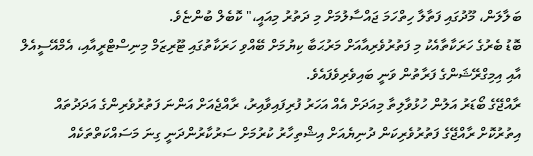ބަލާލަން، މޫދުގައި ފަތާލާ ހިތްހަމަ ޖައްސާލުމަށް މި ދަތުރު މިއައީ،" ކޮބެލް ބުންޏެވެ.
ބޮޑު ބެރުގެ ހަރަކާތާއެކު މި ފަތުރުވެރިއާއަށް މަރުޙަބާ ކިޔުމަށް ބޭއްވި ހަރަކާތުގައި ޓޫރިޒަމް މިނިސްޓްރީއާއި، އެމްއޭސީއެލް އާއި އިމިގްރޭޝަންގެ ފަރާތުން ވަނީ ބައިވެރިވެފައެވެ.
ރާއްޖޭގެ ބޯޑަރު އަލުން ހުޅުވާލިތާ މިއަދަށް އެއް އަހަރު ފުރިފައިވާއިރު، ރާއްޖެއަށް އަންނަ ފަތުރުވެރިންގެ އަދަދުތައް އިތުރުކޮށް ރާއްޖޭގެ ފަތުރުވެރިކަން ދުނިޔެއަށް އިޝްތިހާރު ކުރުމަށް ސަރުކާރުންދަނީ ގިނަ މަސައްކަތްތަކެއް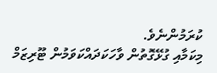ކުރަމުންނެވެ.
މިކަމާއި ގުޅޭގޮތުން ވާހަކަދައްކަވަމުން ޓޫރިޒަމް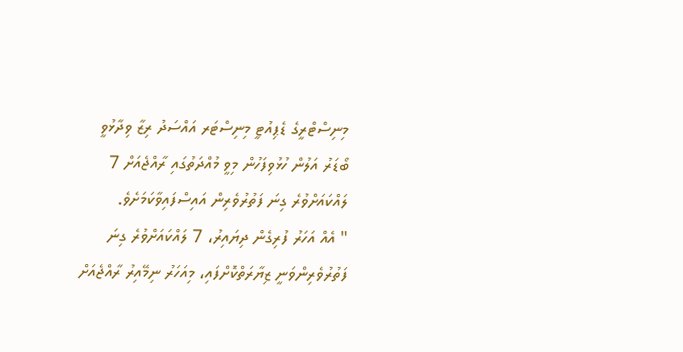މިނިސްޓްރީގެ ޑެޕިއުޓީ މިނިސްޓަރ އައްސަދު ރިޒާ ވިދާޅުވީ ބޯޑަރު އަލުން ހުޅުވިފަހުން މިވީ މުއްދަތުގައި ރާއްޖެއަށް 7 ލައްކައަށްވުރެ ގިނަ ފަތުރުވެރިން އައިސްފައިވާކަމަށެވެ.
" އެއް އަހަރު ފުރިގެން ދިޔައިރު، 7 ލައްކައަށްވުރެ ގިނަ ފަތުރުވެރިންވަނީ ޒިޔާރަތްކޮށްފައި، މިއަހަރު ނިމޭއިރު ރާއްޖެއަށް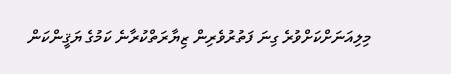މިލިއަނަށްކަށްވުރެ ގިނަ ފަތުރުވެރިން ޒިޔާރަތްކުރާނެ ކަމުގެ ޔަޤީންކަން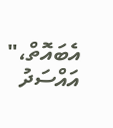އެބައޮތް،" އައްސަދު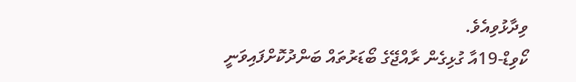ވިދާޅުވިއެވެ.
ކޯވިޑް-19އާ ގުޅިގެން ރާއްޖޭގެ ބޯޑަރުތައް ބަންދުކޮށްފައިވަނީ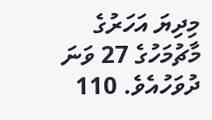މިދިޔަ އަހަރުގެ މާޗުމަހުގެ 27 ވަނަ ދުވަހުއެވެ. 110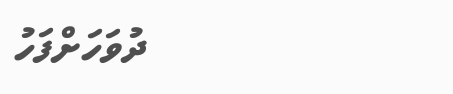ދުވަހަށްފަހު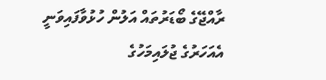ރާއްޖޭގެ ބޯޑަރުތައް އަލުން ހުޅުވާފައިވަނީ އެއަހަރުގެ ޖުލައިމަހުގެ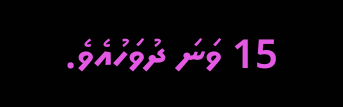15 ވަނަ ދުވަހުއެވެ.